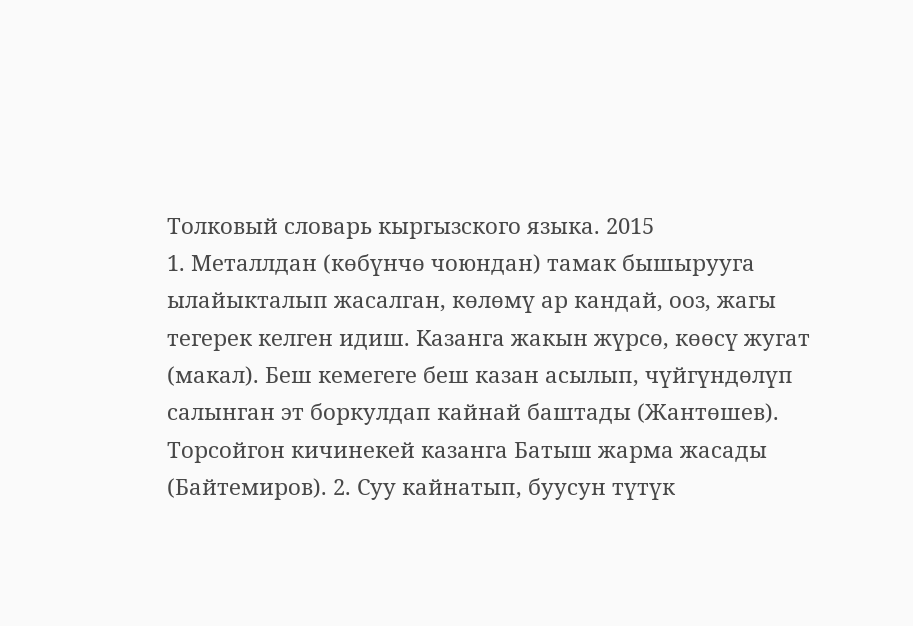Толковый словарь кыргызского языка. 2015
1. Металлдан (көбүнчө чоюндан) тамак бышырууга ылайыкталып жасалган, көлөмү ар кандай, ооз, жагы тегерек келген идиш. Казанга жакын жүрсө, көөсү жугат (макал). Беш кемегеге беш казан асылып, чүйгүндөлүп салынган эт боркулдап кайнай баштады (Жантөшев). Торсойгон кичинекей казанга Батыш жарма жасады (Байтемиров). 2. Суу кайнатып, буусун түтүк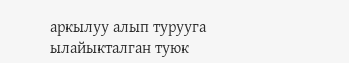аркылуу алып турууга ылайыкталган туюк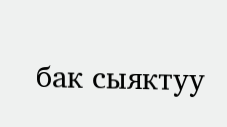бак сыяктуу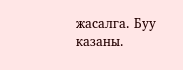жасалга. Буу казаны.